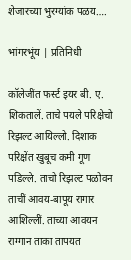शेजारच्या भुरग्यांक पळय….

भांगरभूंय | प्रतिनिधी

कॉलेजींत फर्स्ट इयर बी. ए. शिकतालें. ताचे पयले परिक्षेचो रिझल्ट आयिल्लो. दिशाक परिक्षेंत खुबूच कमी गूण पडिल्ले. ताचो रिझल्ट पळोवन ताचीं आवय-बापूय रागार आशिल्लीं. ताच्या आवयन राग्गान ताका तापयत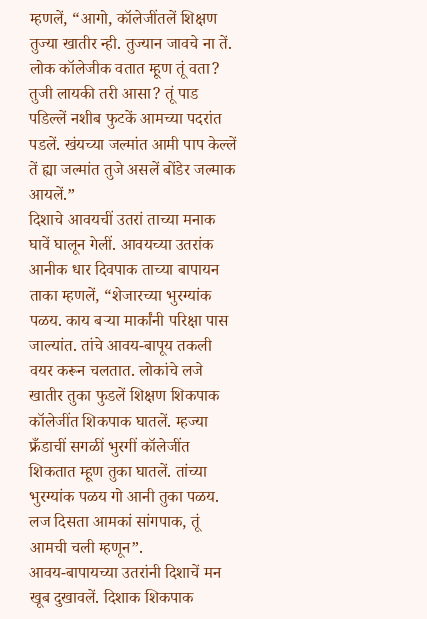म्हणलें, “आगो, कॉलेजींतलें शिक्षण तुज्या खातीर न्ही. तुज्यान जावचे ना तें. लोक कॉलेजीक वतात म्हूण तूं वता? तुजी लायकी तरी आसा? तूं पाड पडिल्लें नशीब फुटकें आमच्या पदरांत पडलें. खंयच्या जल्मांत आमी पाप केल्लें तें ह्या जल्मांत तुजे असलें बोंडेर जल्माक आयलें.”
दिशाचे आवयचीं उतरां ताच्या मनाक घावें घालून गेलीं. आवयच्या उतरांक आनीक धार दिवपाक ताच्या बापायन ताका म्हणलें, “शेजारच्या भुरग्यांक पळय. काय बऱ्या मार्कांनी परिक्षा पास जाल्यांत. तांचे आवय-बापूय तकली वयर करून चलतात. लोकांचे लजे खातीर तुका फुडलें शिक्षण शिकपाक कॉलेजींत शिकपाक घातलें. म्हज्या फ्रँडाचीं सगळीं भुरगीं कॉलेजींत शिकतात म्हूण तुका घातलें. तांच्या भुरग्यांक पळय गो आनी तुका पळय. लज दिसता आमकां सांगपाक, तूं आमची चली म्हणून”.
आवय-बापायच्या उतरांनी दिशाचें मन खूब दुखावलें. दिशाक शिकपाक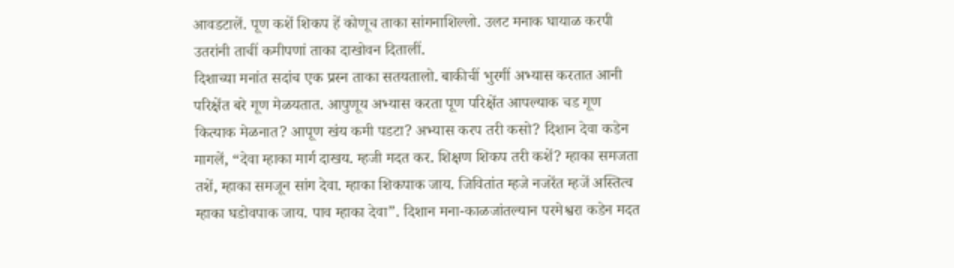आवडटालें. पूण कशें शिकप हें कोणूच ताका सांगनाशिल्लो. उलट मनाक घायाळ करपी उतरांनी ताचीं कमीपणां ताका दाखोवन दितालीं.
दिशाच्या मनांत सदांच एक प्रस्न ताका सतयतालो. बाकीचीं भुरगीं अभ्यास करतात आनी परिक्षेंत बरे गूण मेळयतात. आपुणूय अभ्यास करता पूण परिक्षेंत आपल्याक चड गूण कित्याक मेळनात? आपूण खंय कमी पडटा? अभ्यास करप तरी कसो? दिशान देवा कडेन मागलें, “देवा म्हाका मार्ग दाखय. म्हजी मदत कर. शिक्षण शिकप तरी कशें? म्हाका समजता तशें, म्हाका समजून सांग देवा. म्हाका शिकपाक जाय. जिवितांत म्हजे नजरेंत म्हजें अस्तित्व म्हाका घडोवपाक जाय. पाव म्हाका देवा”. दिशान मना-काळजांतल्यान परमेश्वरा कडेन मदत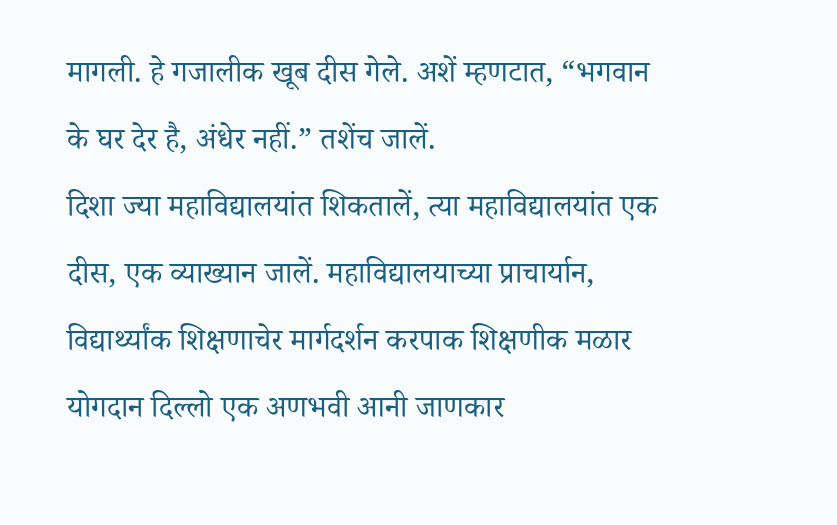मागली. हे गजालीक खूब दीस गेले. अशें म्हणटात, “भगवान के घर देर है, अंधेर नहीं.” तशेंच जालें.
दिशा ज्या महाविद्यालयांत शिकतालें, त्या महाविद्यालयांत एक दीस, एक व्याख्यान जालें. महाविद्यालयाच्या प्राचार्यान, विद्यार्थ्यांक शिक्षणाचेर मार्गदर्शन करपाक शिक्षणीक मळार योगदान दिल्लो एक अणभवी आनी जाणकार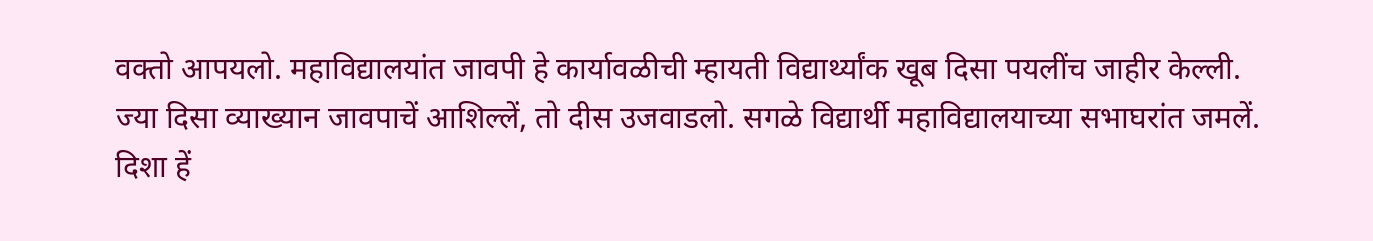वक्तो आपयलो. महाविद्यालयांत जावपी हे कार्यावळीची म्हायती विद्यार्थ्यांक खूब दिसा पयलींच जाहीर केल्ली.
ज्या दिसा व्याख्यान जावपाचें आशिल्लें, तो दीस उजवाडलो. सगळे विद्यार्थी महाविद्यालयाच्या सभाघरांत जमलें. दिशा हें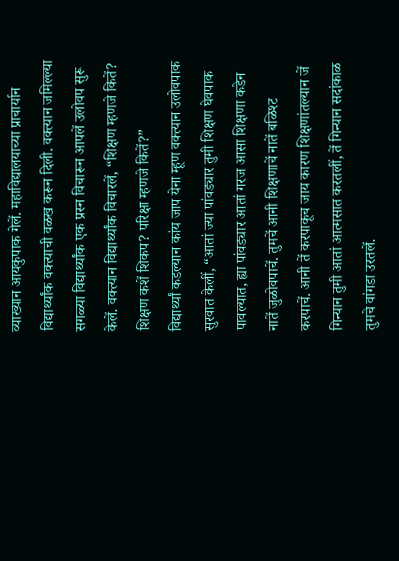व्याख्यान आयकुपाक गेलें. महाविद्यालयाच्या प्राचार्यान विद्यार्थ्यांक वक्त्याची वळख करून दिली. वक्त्यान जमिल्ल्या सगळ्या विद्यार्थ्यांक एक प्रस्न विचारून आपलें उलोवप सुरू केलें. वक्त्यान विद्यार्थ्यांक विचारलें, “शिक्षण म्हणजे कितें? शिक्षण कशें शिकप? परिक्षा म्हणजे कितें?”
विद्यार्थ्यां कडल्यान कांय जाप येना म्हूण वक्त्यान उलोवपाक सुरवात केलीं, “आतां ज्या पांवड्यार तुमी शिक्षण घेवपाक पावल्यात, ह्या पांवड्यार आतां गरज आसा शिक्षणा कडेन नातें जुळोवपाचें. तुमचें आनी शिक्षणाचें नातें बळिश्ट करपाचें. आनी तें करपाकूच जाय कारण शिक्षणांतल्यान जें गिन्यान तुमी आतां आत्मसात करतलीं, तें गिन्यान सदांकाळ तुमचे वांगडा उरतलें.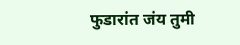फुडारांत जंय तुमी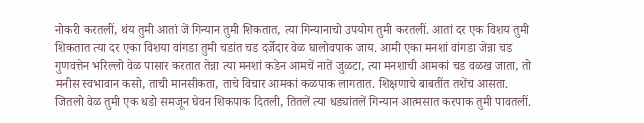नोकरी करतलीं, थंय तुमी आतां जें गिन्यान तुमी शिकतात, त्या गिन्यानाचो उपयोग तुमी करतलीं. आतां दर एक विशय तुमी शिकतात त्या दर एका विशया वांगडा तुमी चडांत चड दर्जेदार वेळ घालोवपाक जाय. आमी एका मनशां वांगडा जेन्ना चड गुणवत्तेन भरिल्लो वेळ पासार करतात तेन्ना त्या मनशां कडेन आमचें नातें जुळटा, त्या मनशाची आमकां चड वळख जाता, तो मनीस स्वभावान कसो, ताची मानसीकता, ताचे विचार आमकां कळपाक लागतात. शिक्षणाचे बाबतींत तशेंच आसता. जितलो वेळ तुमी एक धडो समजून घेवन शिकपाक दितली, तितलें त्या धड्यांतलें गिन्यान आत्मसात करपाक तुमी पावतलीं.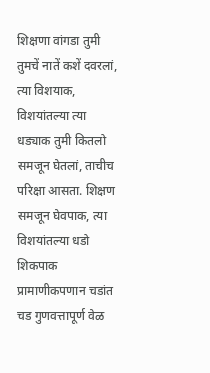शिक्षणा वांगडा तुमी तुमचें नातें कशें दवरलां, त्या विशयाक, विशयांतल्या त्या धड्याक तुमी कितलो समजून घेतलां, ताचीच परिक्षा आसता. शिक्षण समजून घेवपाक, त्या विशयांतल्या धडो शिकपाक प्रामाणीकपणान चडांत चड गुणवत्तापूर्ण वेळ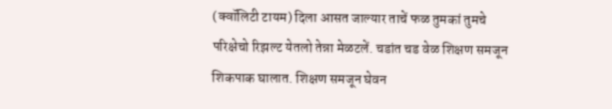(क्वॉलिटी टायम) दिला आसत जाल्यार ताचें फळ तुमकां तुमचे परिक्षेचो रिझल्ट येतलो तेन्ना मेळटलें. चडांत चड वेळ शिक्षण समजून शिकपाक घालात. शिक्षण समजून घेवन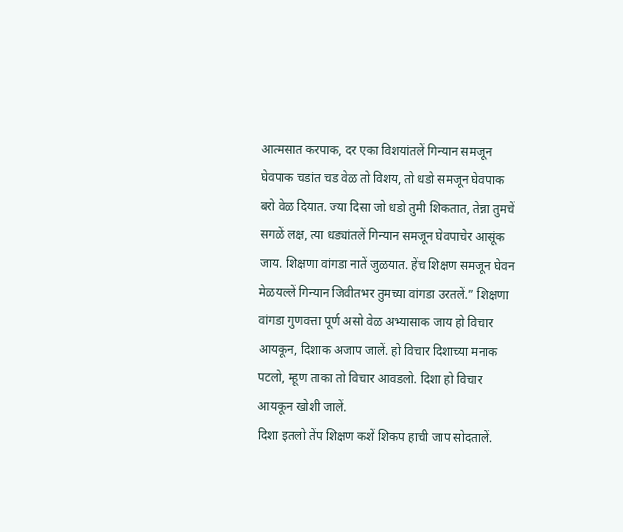आत्मसात करपाक, दर एका विशयांतलें गिन्यान समजून घेवपाक चडांत चड वेळ तो विशय, तो धडो समजून घेवपाक बरो वेळ दियात. ज्या दिसा जो धडो तुमी शिकतात, तेन्ना तुमचें सगळें लक्ष, त्या धड्यांतलें गिन्यान समजून घेवपाचेर आसूंक जाय. शिक्षणा वांगडा नातें जुळयात. हेंच शिक्षण समजून घेवन मेळयल्लें गिन्यान जिवीतभर तुमच्या वांगडा उरतलें.” शिक्षणा वांगडा गुणवत्ता पूर्ण असो वेळ अभ्यासाक जाय हो विचार आयकून, दिशाक अजाप जालें. हो विचार दिशाच्या मनाक पटलो, म्हूण ताका तो विचार आवडलो. दिशा हो विचार आयकून खोशी जालें.
दिशा इतलो तेंप शिक्षण कशें शिकप हाची जाप सोदतालें.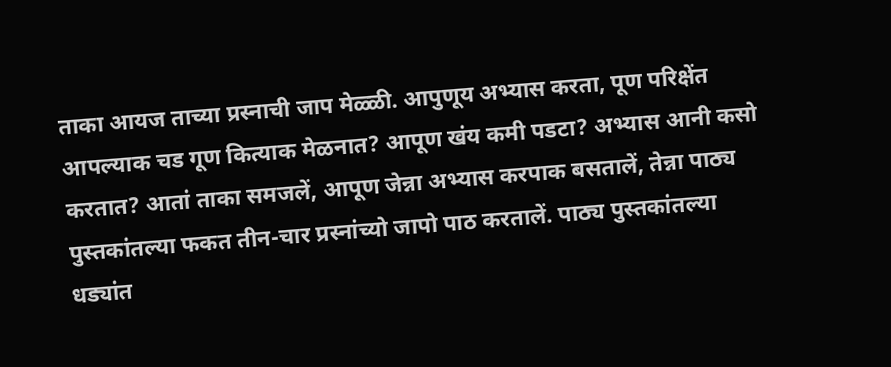ताका आयज ताच्या प्रस्नाची जाप मेळ्ळी. आपुणूय अभ्यास करता, पूण परिक्षेंत आपल्याक चड गूण कित्याक मेळनात? आपूण खंय कमी पडटा? अभ्यास आनी कसो करतात? आतां ताका समजलें, आपूण जेन्ना अभ्यास करपाक बसतालें, तेन्ना पाठ्य पुस्तकांतल्या फकत तीन-चार प्रस्नांच्यो जापो पाठ करतालें. पाठ्य पुस्तकांतल्या धड्यांत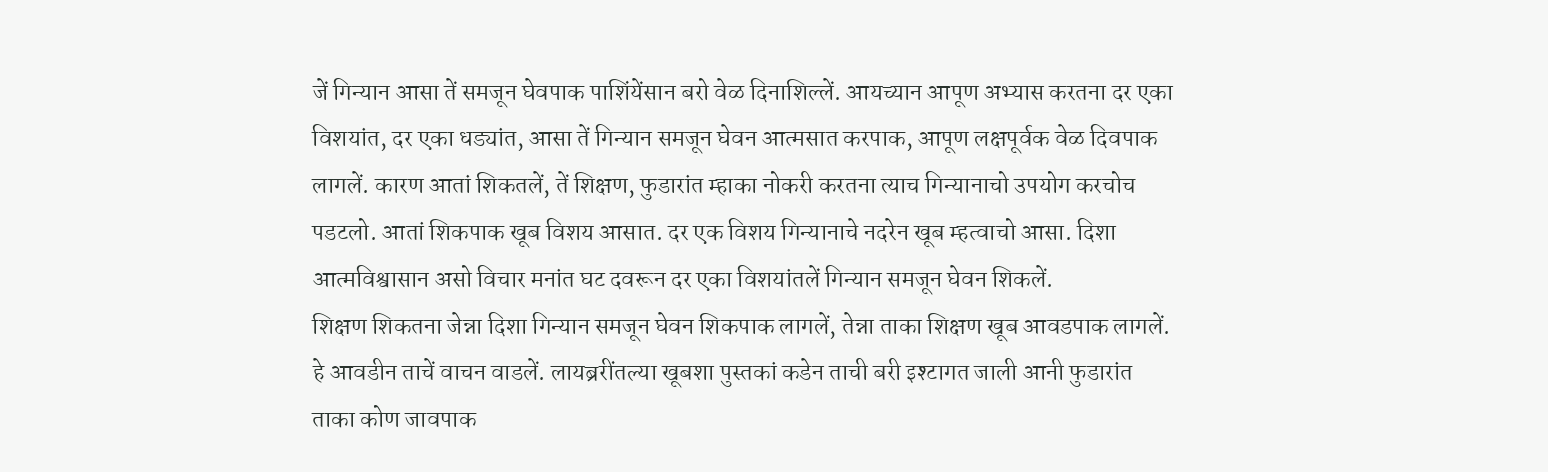जें गिन्यान आसा तें समजून घेवपाक पाशिंयेंसान बरो वेळ दिनाशिल्लें. आयच्यान आपूण अभ्यास करतना दर एका विशयांत, दर एका धड्यांत, आसा तें गिन्यान समजून घेवन आत्मसात करपाक, आपूण लक्षपूर्वक वेळ दिवपाक लागलें. कारण आतां शिकतलें, तें शिक्षण, फुडारांत म्हाका नोकरी करतना त्याच गिन्यानाचो उपयोग करचोच पडटलो. आतां शिकपाक खूब विशय आसात. दर एक विशय गिन्यानाचे नदरेन खूब म्हत्वाचो आसा. दिशा आत्मविश्वासान असो विचार मनांत घट दवरून दर एका विशयांतलें गिन्यान समजून घेवन शिकलें.
शिक्षण शिकतना जेन्ना दिशा गिन्यान समजून घेवन शिकपाक लागलें, तेन्ना ताका शिक्षण खूब आवडपाक लागलें. हे आवडीन ताचें वाचन वाडलें. लायब्ररींतल्या खूबशा पुस्तकां कडेन ताची बरी इश्टागत जाली आनी फुडारांत ताका कोण जावपाक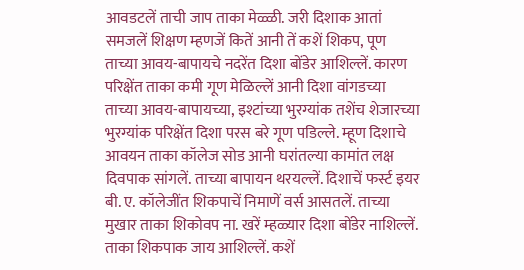आवडटलें ताची जाप ताका मेळ्ळी. जरी दिशाक आतां समजलें शिक्षण म्हणजें कितें आनी तें कशें शिकप, पूण ताच्या आवय-बापायचे नदरेंत दिशा बोंडेर आशिल्लें. कारण परिक्षेंत ताका कमी गूण मेळिल्लें आनी दिशा वांगडच्या ताच्या आवय-बापायच्या, इश्टांच्या भुरग्यांक तशेंच शेजारच्या भुरग्यांक परिक्षेंत दिशा परस बरे गूण पडिल्ले. म्हूण दिशाचे आवयन ताका कॉलेज सोड आनी घरांतल्या कामांत लक्ष दिवपाक सांगलें. ताच्या बापायन थरयल्लें. दिशाचें फर्स्ट इयर बी. ए. कॉलेजींत शिकपाचें निमाणें वर्स आसतलें. ताच्या मुखार ताका शिकोवप ना. खरें म्हळ्यार दिशा बोंडेर नाशिल्लें. ताका शिकपाक जाय आशिल्लें. कशें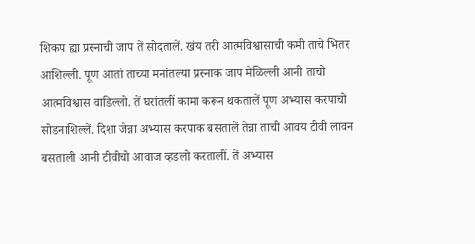शिकप ह्या प्रस्नाची जाप तें सोदतालें. खंय तरी आत्मविश्वासाची कमी ताचे भितर आशिल्ली. पूण आतां ताच्या मनांतल्या प्रस्नाक जाप मेळिल्ली आनी ताचो आत्मविश्वास वाडिल्लो. तें घरांतलीं कामा करून थकतालें पूण अभ्यास करपाचो सोडनाशिल्लें. दिशा जेन्ना अभ्यास करपाक बसतालें तेन्ना ताची आवय टीवी लावन बसताली आनी टीवीचो आवाज व्हडलो करतालीं. तें अभ्यास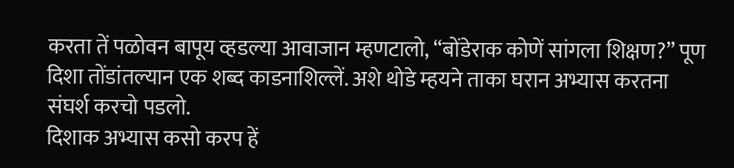करता तें पळोवन बापूय व्हडल्या आवाजान म्हणटालो, “बोंडेराक कोणें सांगला शिक्षण?” पूण दिशा तोंडांतल्यान एक शब्द काडनाशिल्लें. अशे थोडे म्हयने ताका घरान अभ्यास करतना संघर्श करचो पडलो.
दिशाक अभ्यास‌ कसो करप हें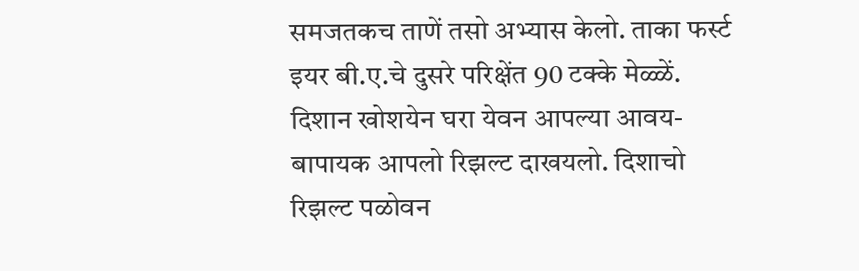समजतकच ताणें तसो अभ्यास केलो. ताका फर्स्ट इयर बी.ए.चे दुसरे परिक्षेंत 90 टक्के मेळ्ळें. दिशान खोशयेन घरा येवन आपल्या आवय-बापायक आपलो रिझल्ट दाखयलो. दिशाचो रिझल्ट पळोवन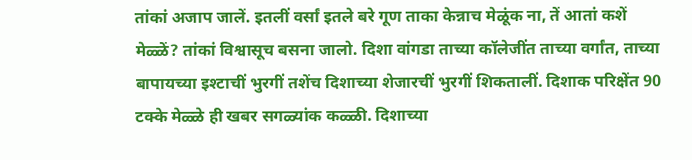तांकां अजाप जालें. इतलीं वर्सां इतले बरे गूण ताका केन्नाच मेळूंक ना, तें आतां कशें मेळ्ळें? तांकां विश्वासूच बसना जालो. दिशा वांगडा ताच्या कॉलेजींत ताच्या वर्गांत, ताच्या बापायच्या इश्टाचीं भुरगीं तशेंच दिशाच्या शेजारचीं भुरगीं शिकतालीं. दिशाक परिक्षेंत 90 टक्के मेळ्ळे ही खबर सगळ्यांक कळ्ळी. दिशाच्या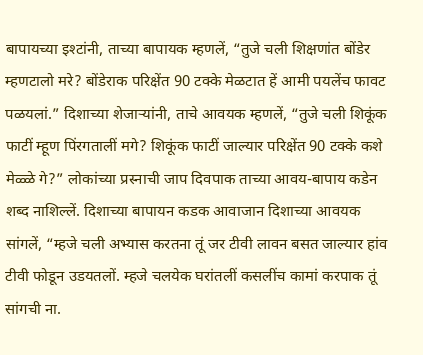बापायच्या इश्टांनी, ताच्या बापायक म्हणलें, “तुजे चली शिक्षणांत बोंडेर म्हणटालो मरे? बोंडेराक परिक्षेंत 90 टक्के मेळटात हें आमी पयलेंच फावट पळयलां.” दिशाच्या शेजाऱ्यांनी, ताचे आवयक म्हणलें, “तुजे चली शिकूंक फाटीं म्हूण पिंरगतालीं मगे? शिकूंक फाटीं जाल्यार परिक्षेंत 90 टक्के कशे मेळ्ळे गे?” लोकांच्या प्रस्नाची जाप दिवपाक ताच्या आवय-बापाय कडेन शब्द नाशिल्लें. दिशाच्या बापायन कडक आवाजान दिशाच्या आवयक सांगलें, “म्हजे चली अभ्यास करतना तूं जर टीवी लावन बसत जाल्यार हांव टीवी फोडून उडयतलों. म्हजे चलयेक घरांतलीं कसलींच कामां करपाक तूं सांगची ना.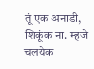तूं एक अनाडी, शिकूंक ना. म्हजे चलयेक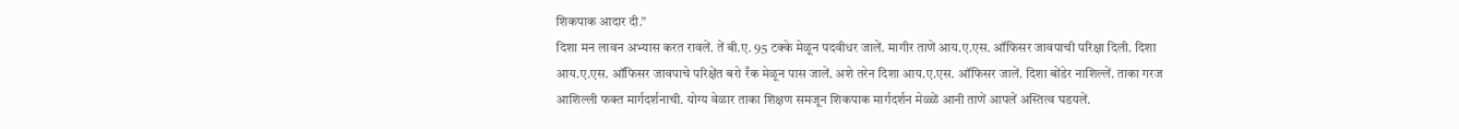शिकपाक आदार दी.”
दिशा मन‌ लावन अभ्यास करत रावलें. तें बी.ए. 95 टक्के मेळून पदवीधर जालें. मागीर ताणें आय.ए.एस. ऑफिसर जावपाची परिक्षा दिली. दिशा आय.ए.एस. ऑफिसर जावपाचे परिक्षेंत बरो रँक मेळून पास जालें. अशे तरेन दिशा आय.ए.एस. ऑफिसर जालें. दिशा बोंडेर नाशिल्लें. ताका गरज आशिल्ली फक्त मार्गदर्शनाची. योग्य वेळार ताका शिक्षण समजून शिकपाक मार्गदर्शन मेळ्ळें आनी ताणें आपलें अस्तित्व घडयलें.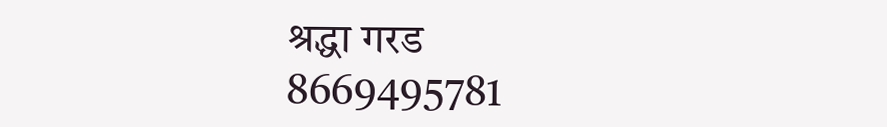श्रद्धा गरड
8669495781